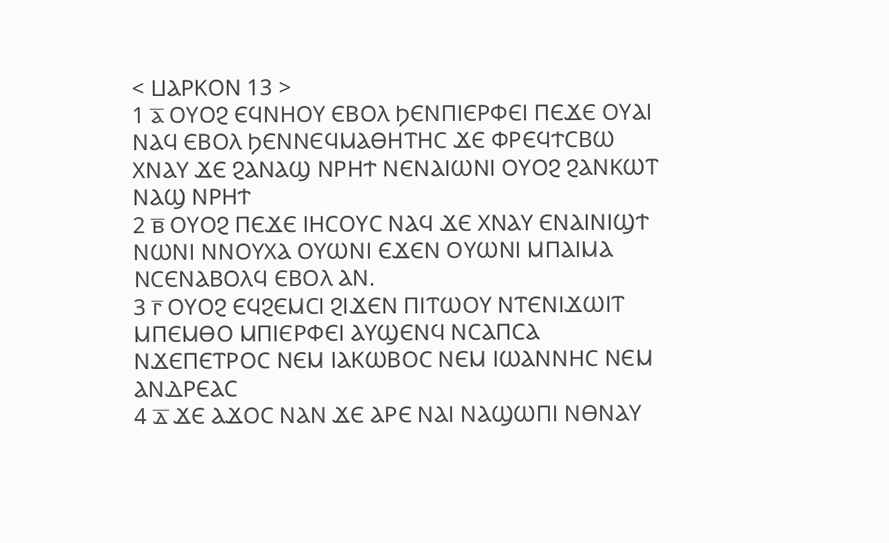< ⳘⲀⲢⲔⲞⲚ 13 >
1 ⲁ̅ ⲞⲨⲞϨ ⲈϤⲚⲎⲞⲨ ⲈⲂⲞⲖ ϦⲈⲚⲠⲒⲈⲢⲪⲈⲒ ⲠⲈϪⲈ ⲞⲨⲀⲒ ⲚⲀϤ ⲈⲂⲞⲖ ϦⲈⲚⲚⲈϤⲘⲀⲐⲎⲦⲎⲤ ϪⲈ ⲪⲢⲈϤϮⲤⲂⲰ ⲬⲚⲀⲨ ϪⲈ ϨⲀⲚⲀϢ ⲚⲢⲎϮ ⲚⲈⲚⲀⲒⲰⲚⲒ ⲞⲨⲞϨ ϨⲀⲚⲔⲰⲦ ⲚⲀϢ ⲚⲢⲎϮ
2 ⲃ̅ ⲞⲨⲞϨ ⲠⲈϪⲈ ⲒⲎⲤⲞⲨⲤ ⲚⲀϤ ϪⲈ ⲬⲚⲀⲨ ⲈⲚⲀⲒⲚⲒϢϮ ⲚⲰⲚⲒ ⲚⲚⲞⲨⲬⲀ ⲞⲨⲰⲚⲒ ⲈϪⲈⲚ ⲞⲨⲰⲚⲒ ⲘⲠⲀⲒⲘⲀ ⲚⲤⲈⲚⲀⲂⲞⲖϤ ⲈⲂⲞⲖ ⲀⲚ.
3 ⲅ̅ ⲞⲨⲞϨ ⲈϤϨⲈⲘⲤⲒ ϨⲒϪⲈⲚ ⲠⲒⲦⲰⲞⲨ ⲚⲦⲈⲚⲒϪⲰⲒⲦ ⲘⲠⲈⲘⲐⲞ ⲘⲠⲒⲈⲢⲪⲈⲒ ⲀⲨϢⲈⲚϤ ⲚⲤⲀⲠⲤⲀ ⲚϪⲈⲠⲈⲦⲢⲞⲤ ⲚⲈⲘ ⲒⲀⲔⲰⲂⲞⲤ ⲚⲈⲘ ⲒⲰⲀⲚⲚⲎⲤ ⲚⲈⲘ ⲀⲚⲆⲢⲈⲀⲤ
4 ⲇ̅ ϪⲈ ⲀϪⲞⲤ ⲚⲀⲚ ϪⲈ ⲀⲢⲈ ⲚⲀⲒ ⲚⲀϢⲰⲠⲒ ⲚⲐⲚⲀⲨ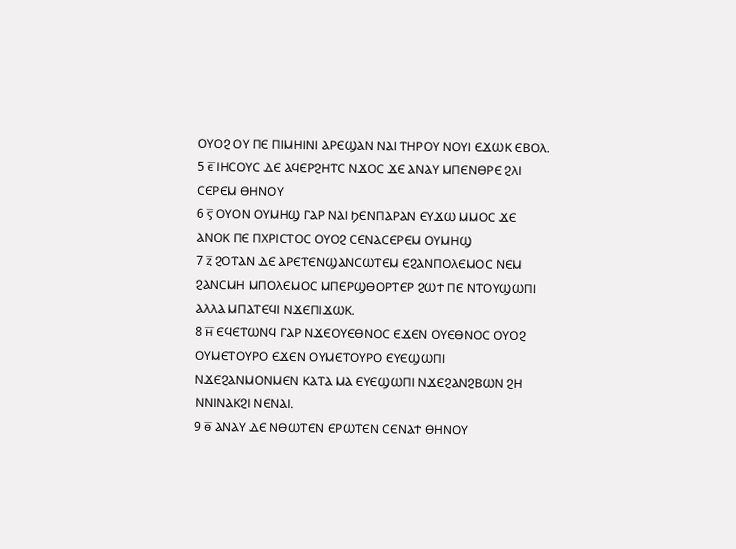ⲞⲨⲞϨ ⲞⲨ ⲠⲈ ⲠⲒⲘⲎⲒⲚⲒ ⲀⲢⲈϢⲀⲚ ⲚⲀⲒ ⲦⲎⲢⲞⲨ ⲚⲞⲨⲒ ⲈϪⲰⲔ ⲈⲂⲞⲖ.
5 ⲉ̅ ⲒⲎⲤⲞⲨⲤ ⲆⲈ ⲀϤⲈⲢϨⲎⲦⲤ ⲚϪⲞⲤ ϪⲈ ⲀⲚⲀⲨ ⲘⲠⲈⲚⲐⲢⲈ ϨⲖⲒ ⲤⲈⲢⲈⲘ ⲐⲎⲚⲞⲨ
6 ⲋ̅ ⲞⲨⲞⲚ ⲞⲨⲘⲎϢ ⲄⲀⲢ ⲚⲀⲒ ϦⲈⲚⲠⲀⲢⲀⲚ ⲈⲨϪⲰ ⲘⲘⲞⲤ ϪⲈ ⲀⲚⲞⲔ ⲠⲈ ⲠⲬⲢⲒⲤⲦⲞⲤ ⲞⲨⲞϨ ⲤⲈⲚⲀⲤⲈⲢⲈⲘ ⲞⲨⲘⲎϢ
7 ⲍ̅ ϨⲞⲦⲀⲚ ⲆⲈ ⲀⲢⲈⲦⲈⲚϢⲀⲚⲤⲰⲦⲈⲘ ⲈϨⲀⲚⲠⲞⲖⲈⲘⲞⲤ ⲚⲈⲘ ϨⲀⲚⲤⲘⲎ ⲘⲠⲞⲖⲈⲘⲞⲤ ⲘⲠⲈⲢϢⲐⲞⲢⲦⲈⲢ ϨⲰϮ ⲠⲈ ⲚⲦⲞⲨϢⲰⲠⲒ ⲀⲖⲖⲀ ⲘⲠⲀⲦⲈϤⲒ ⲚϪⲈⲠⲒϪⲰⲔ.
8 ⲏ̅ ⲈϤⲈⲦⲰⲚϤ ⲄⲀⲢ ⲚϪⲈⲞⲨⲈⲐⲚⲞⲤ ⲈϪⲈⲚ ⲞⲨⲈⲐⲚⲞⲤ ⲞⲨⲞϨ ⲞⲨⲘⲈⲦⲞⲨⲢⲞ ⲈϪⲈⲚ ⲞⲨⲘⲈⲦⲞⲨⲢⲞ ⲈⲨⲈϢⲰⲠⲒ ⲚϪⲈϨⲀⲚⲘⲞⲚⲘⲈⲚ ⲔⲀⲦⲀ ⲘⲀ ⲈⲨⲈϢⲰⲠⲒ ⲚϪⲈϨⲀⲚϨⲂⲰⲚ ϨⲎ ⲚⲚⲒⲚⲀⲔϨⲒ ⲚⲈⲚⲀⲒ.
9 ⲑ̅ ⲀⲚⲀⲨ ⲆⲈ ⲚⲐⲰⲦⲈⲚ ⲈⲢⲰⲦⲈⲚ ⲤⲈⲚⲀϮ ⲐⲎⲚⲞⲨ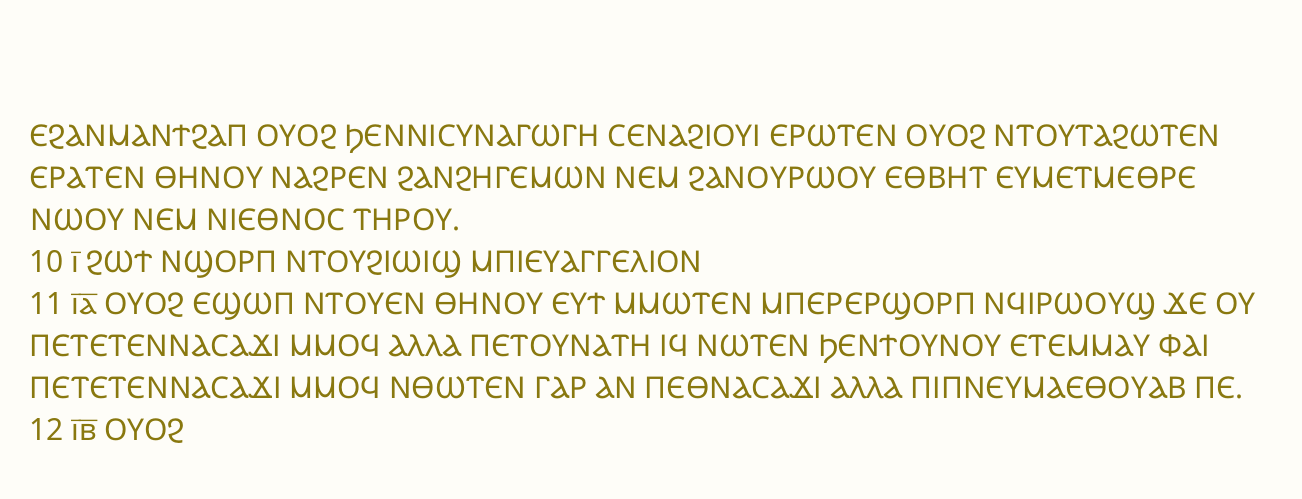ⲈϨⲀⲚⲘⲀⲚϮϨⲀⲠ ⲞⲨⲞϨ ϦⲈⲚⲚⲒⲤⲨⲚⲀⲄⲰⲄⲎ ⲤⲈⲚⲀϨⲒⲞⲨⲒ ⲈⲢⲰⲦⲈⲚ ⲞⲨⲞϨ ⲚⲦⲞⲨⲦⲀϨⲰⲦⲈⲚ ⲈⲢⲀⲦⲈⲚ ⲐⲎⲚⲞⲨ ⲚⲀϨⲢⲈⲚ ϨⲀⲚϨⲎⲄⲈⲘⲰⲚ ⲚⲈⲘ ϨⲀⲚⲞⲨⲢⲰⲞⲨ ⲈⲐⲂⲎⲦ ⲈⲨⲘⲈⲦⲘⲈⲐⲢⲈ ⲚⲰⲞⲨ ⲚⲈⲘ ⲚⲒⲈⲐⲚⲞⲤ ⲦⲎⲢⲞⲨ.
10 ⲓ̅ ϨⲰϮ ⲚϢⲞⲢⲠ ⲚⲦⲞⲨϨⲒⲰⲒϢ ⲘⲠⲒⲈⲨⲀⲄⲄⲈⲖⲒⲞⲚ
11 ⲓ̅ⲁ̅ ⲞⲨⲞϨ ⲈϢⲰⲠ ⲚⲦⲞⲨⲈⲚ ⲐⲎⲚⲞⲨ ⲈⲨϮ ⲘⲘⲰⲦⲈⲚ ⲘⲠⲈⲢⲈⲢϢⲞⲢⲠ ⲚϤⲒⲢⲰⲞⲨϢ ϪⲈ ⲞⲨ ⲠⲈⲦⲈⲦⲈⲚⲚⲀⲤⲀϪⲒ ⲘⲘⲞϤ ⲀⲖⲖⲀ ⲠⲈⲦⲞⲨⲚⲀⲦⲎ ⲒϤ ⲚⲰⲦⲈⲚ ϦⲈⲚϮⲞⲨⲚⲞⲨ ⲈⲦⲈⲘⲘⲀⲨ ⲪⲀⲒ ⲠⲈⲦⲈⲦⲈⲚⲚⲀⲤⲀϪⲒ ⲘⲘⲞϤ ⲚⲐⲰⲦⲈⲚ ⲄⲀⲢ ⲀⲚ ⲠⲈⲐⲚⲀⲤⲀϪⲒ ⲀⲖⲖⲀ ⲠⲒⲠⲚⲈⲨⲘⲀⲈⲐⲞⲨⲀⲂ ⲠⲈ.
12 ⲓ̅ⲃ̅ ⲞⲨⲞϨ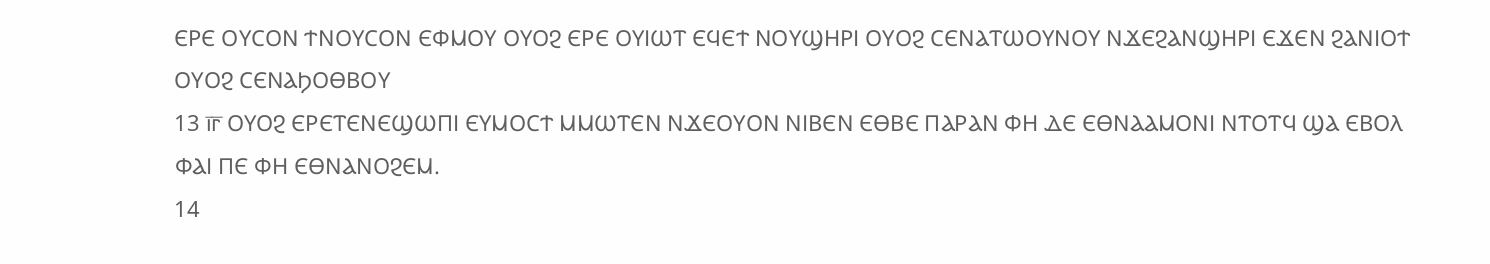ⲈⲢⲈ ⲞⲨⲤⲞⲚ ϮⲚⲞⲨⲤⲞⲚ ⲈⲪⲘⲞⲨ ⲞⲨⲞϨ ⲈⲢⲈ ⲞⲨⲒⲰⲦ ⲈϤⲈϮ ⲚⲞⲨϢⲎⲢⲒ ⲞⲨⲞϨ ⲤⲈⲚⲀⲦⲰⲞⲨⲚⲞⲨ ⲚϪⲈϨⲀⲚϢⲎⲢⲒ ⲈϪⲈⲚ ϨⲀⲚⲒⲞϮ ⲞⲨⲞϨ ⲤⲈⲚⲀϦⲞⲐⲂⲞⲨ
13 ⲓ̅ⲅ̅ ⲞⲨⲞϨ ⲈⲢⲈⲦⲈⲚⲈϢⲰⲠⲒ ⲈⲨⲘⲞⲤϮ ⲘⲘⲰⲦⲈⲚ ⲚϪⲈⲞⲨⲞⲚ ⲚⲒⲂⲈⲚ ⲈⲐⲂⲈ ⲠⲀⲢⲀⲚ ⲪⲎ ⲆⲈ ⲈⲐⲚⲀⲀⲘⲞⲚⲒ ⲚⲦⲞⲦϤ ϢⲀ ⲈⲂⲞⲖ ⲪⲀⲒ ⲠⲈ ⲪⲎ ⲈⲐⲚⲀⲚⲞϨⲈⲘ.
14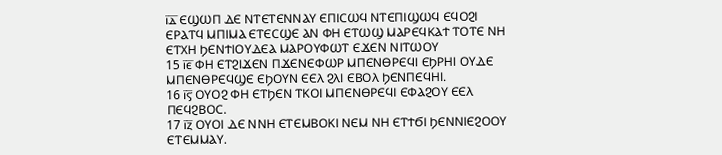ⲓ̅ⲇ̅ ⲈϢⲰⲠ ⲆⲈ ⲚⲦⲈⲦⲈⲚⲚⲀⲨ ⲈⲠⲒⲤⲰϤ ⲚⲦⲈⲠⲒϢⲰϤ ⲈϤⲞϨⲒ ⲈⲢⲀⲦϤ ⲘⲠⲒⲘⲀ ⲈⲦⲈⲤϢⲈ ⲀⲚ ⲪⲎ ⲈⲦⲰϢ ⲘⲀⲢⲈϤⲔⲀϮ ⲦⲞⲦⲈ ⲚⲎ ⲈⲦⲬⲎ ϦⲈⲚϮⲒⲞⲨⲆⲈⲀ ⲘⲀⲢⲞⲨⲪⲰⲦ ⲈϪⲈⲚ ⲚⲒⲦⲰⲞⲨ
15 ⲓ̅ⲉ̅ ⲪⲎ ⲈⲦϨⲒϪⲈⲚ ⲠϪⲈⲚⲈⲪⲰⲢ ⲘⲠⲈⲚⲐⲢⲈϤⲒ ⲈϦⲢⲎⲒ ⲞⲨⲆⲈ ⲘⲠⲈⲚⲐⲢⲈϤϢⲈ ⲈϦⲞⲨⲚ ⲈⲈⲖ ϨⲖⲒ ⲈⲂⲞⲖ ϦⲈⲚⲠⲈϤⲎⲒ.
16 ⲓ̅ⲋ̅ ⲞⲨⲞϨ ⲪⲎ ⲈⲦϦⲈⲚ ⲦⲔⲞⲒ ⲘⲠⲈⲚⲐⲢⲈϤⲒ ⲈⲪⲀϨⲞⲨ ⲈⲈⲖ ⲠⲈϤϨⲂⲞⲤ.
17 ⲓ̅ⲍ̅ ⲞⲨⲞⲒ ⲆⲈ ⲚⲚⲎ ⲈⲦⲈⲘⲂⲞⲔⲒ ⲚⲈⲘ ⲚⲎ ⲈⲦϮϬⲒ ϦⲈⲚⲚⲒⲈϨⲞⲞⲨ ⲈⲦⲈⲘⲘⲀⲨ.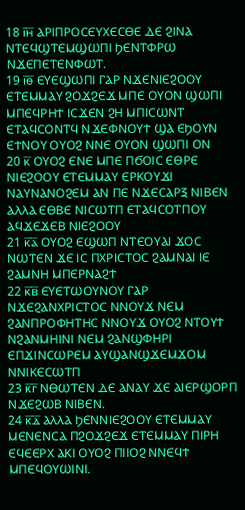18 ⲓ̅ⲏ̅ ⲀⲢⲒⲠⲢⲞⲤⲈⲨⲬⲈⲤⲐⲈ ⲆⲈ ϨⲒⲚⲀ ⲚⲦⲈϤϢⲦⲈⲘϢⲰⲠⲒ ϦⲈⲚⲦⲪⲢⲰ ⲚϪⲈⲠⲈⲦⲈⲚⲪⲰⲦ.
19 ⲓ̅ⲑ̅ ⲈⲨⲈϢⲰⲠⲒ ⲄⲀⲢ ⲚϪⲈⲚⲒⲈϨⲞⲞⲨ ⲈⲦⲈⲘⲘⲀⲨ ϨⲞϪϨⲈϪ ⲘⲠⲈ ⲞⲨⲞⲚ ϢⲰⲠⲒ ⲘⲠⲈϤⲢⲎϮ ⲒⲤϪⲈⲚ ϨⲎ ⲘⲠⲒⲤⲰⲚⲦ ⲈⲦⲀϤⲤⲞⲚⲦϤ ⲚϪⲈⲪⲚⲞⲨϮ ϢⲀ ⲈϦⲞⲨⲚ ⲈϮⲚⲞⲨ ⲞⲨⲞϨ ⲚⲚⲈ ⲞⲨⲞⲚ ϢⲰⲠⲒ ⲞⲚ
20 ⲕ̅ ⲞⲨⲞϨ ⲈⲚⲈ ⲘⲠⲈ ⲠϬⲞⲒⲤ ⲈⲐⲢⲈ ⲚⲒⲈϨⲞⲞⲨ ⲈⲦⲈⲘⲘⲀⲨ ⲈⲢⲔⲞⲨϪⲒ ⲚⲀⲨⲚⲀⲚⲞϨⲈⲘ ⲀⲚ ⲠⲈ ⲚϪⲈⲤⲀⲢⲜ ⲚⲒⲂⲈⲚ ⲀⲖⲖⲀ ⲈⲐⲂⲈ ⲚⲒⲤⲰⲦⲠ ⲈⲦⲀϤⲤⲞⲦⲠⲞⲨ ⲀϤϪⲈϪⲈⲂ ⲚⲒⲈϨⲞⲞⲨ
21 ⲕ̅ⲁ̅ ⲞⲨⲞϨ ⲈϢⲰⲠ ⲚⲦⲈⲞⲨⲀⲒ ϪⲞⲤ ⲚⲰⲦⲈⲚ ϪⲈ ⲒⲤ ⲠⲬⲢⲒⲤⲦⲞⲤ ϨⲀⲘⲚⲀⲒ ⲒⲈ ϨⲀⲘⲚⲎ ⲘⲠⲈⲢⲚⲀϨϮ
22 ⲕ̅ⲃ̅ ⲈⲨⲈⲦⲰⲞⲨⲚⲞⲨ ⲄⲀⲢ ⲚϪⲈϨⲀⲚⲬⲢⲒⲤⲦⲞⲤ ⲚⲚⲞⲨϪ ⲚⲈⲘ ϨⲀⲚⲠⲢⲞⲪⲎⲦⲎⲤ ⲚⲚⲞⲨϪ ⲞⲨⲞϨ ⲚⲦⲞⲨϮ ⲚϨⲀⲚⲘⲎⲒⲚⲒ ⲚⲈⲘ ϨⲀⲚϢⲪⲎⲢⲒ ⲈⲠϪⲒⲚⲤⲰⲢⲈⲘ ⲀⲨϢⲀⲚϢϪⲈⲘϪⲞⲘ ⲚⲚⲒⲔⲈⲤⲰⲦⲠ
23 ⲕ̅ⲅ̅ ⲚⲐⲰⲦⲈⲚ ⲆⲈ ⲀⲚⲀⲨ ϪⲈ ⲀⲒⲈⲢϢⲞⲢⲠ ⲚϪⲈϨⲰⲂ ⲚⲒⲂⲈⲚ.
24 ⲕ̅ⲇ̅ ⲀⲖⲖⲀ ϦⲈⲚⲚⲒⲈϨⲞⲞⲨ ⲈⲦⲈⲘⲘⲀⲨ ⲘⲈⲚⲈⲚⲤⲀ ⲠϨⲞϪϨⲈϪ ⲈⲦⲈⲘⲘⲀⲨ ⲠⲒⲢⲎ ⲈϤⲈⲈⲢⲬ ⲀⲔⲒ ⲞⲨⲞϨ ⲠⲒⲒⲞϨ ⲚⲚⲈϤϮ ⲘⲠⲈϤⲞⲨⲰⲒⲚⲒ.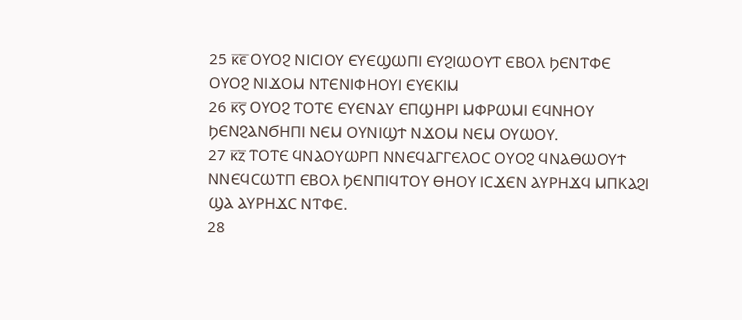25 ⲕ̅ⲉ̅ ⲞⲨⲞϨ ⲚⲒⲤⲒⲞⲨ ⲈⲨⲈϢⲰⲠⲒ ⲈⲨϨⲒⲰⲞⲨⲦ ⲈⲂⲞⲖ ϦⲈⲚⲦⲪⲈ ⲞⲨⲞϨ ⲚⲒϪⲞⲘ ⲚⲦⲈⲚⲒⲪⲎⲞⲨⲒ ⲈⲨⲈⲔⲒⲘ
26 ⲕ̅ⲋ̅ ⲞⲨⲞϨ ⲦⲞⲦⲈ ⲈⲨⲈⲚⲀⲨ ⲈⲠϢⲎⲢⲒ ⲘⲪⲢⲰⲘⲒ ⲈϤⲚⲎⲞⲨ ϦⲈⲚϨⲀⲚϬⲎⲠⲒ ⲚⲈⲘ ⲞⲨⲚⲒϢϮ ⲚϪⲞⲘ ⲚⲈⲘ ⲞⲨⲰⲞⲨ.
27 ⲕ̅ⲍ̅ ⲦⲞⲦⲈ ϤⲚⲀⲞⲨⲰⲢⲠ ⲚⲚⲈϤⲀⲄⲄⲈⲖⲞⲤ ⲞⲨⲞϨ ϤⲚⲀⲐⲰⲞⲨϮ ⲚⲚⲈϤⲤⲰⲦⲠ ⲈⲂⲞⲖ ϦⲈⲚⲠⲒϤⲦⲞⲨ ⲐⲎⲞⲨ ⲒⲤϪⲈⲚ ⲀⲨⲢⲎϪϤ ⲘⲠⲔⲀϨⲒ ϢⲀ ⲀⲨⲢⲎϪⲤ ⲚⲦⲪⲈ.
28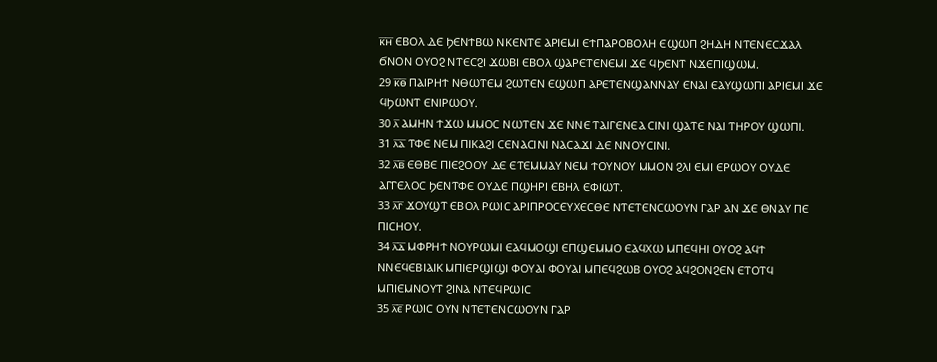ⲕ̅ⲏ̅ ⲈⲂⲞⲖ ⲆⲈ ϦⲈⲚϮⲂⲰ ⲚⲔⲈⲚⲦⲈ ⲀⲢⲒⲈⲘⲒ ⲈϮⲠⲀⲢⲞⲂⲞⲖⲎ ⲈϢⲰⲠ ϨⲎⲆⲎ ⲚⲦⲈⲚⲈⲤϪⲀⲖ ϬⲚⲞⲚ ⲞⲨⲞϨ ⲚⲦⲈⲤϨⲒ ϪⲰⲂⲒ ⲈⲂⲞⲖ ϢⲀⲢⲈⲦⲈⲚⲈⲘⲒ ϪⲈ ϤϦⲈⲚⲦ ⲚϪⲈⲠⲒϢⲰⲘ.
29 ⲕ̅ⲑ̅ ⲠⲀⲒⲢⲎϮ ⲚⲐⲰⲦⲈⲘ ϨⲰⲦⲈⲚ ⲈϢⲰⲠ ⲀⲢⲈⲦⲈⲚϢⲀⲚⲚⲀⲨ ⲈⲚⲀⲒ ⲈⲀⲨϢⲰⲠⲒ ⲀⲢⲒⲈⲘⲒ ϪⲈ ϤϦⲰⲚⲦ ⲈⲚⲒⲢⲰⲞⲨ.
30 ⲗ̅ ⲀⲘⲎⲚ ϮϪⲰ ⲘⲘⲞⲤ ⲚⲰⲦⲈⲚ ϪⲈ ⲚⲚⲈ ⲦⲀⲒⲄⲈⲚⲈⲀ ⲤⲒⲚⲒ ϢⲀⲦⲈ ⲚⲀⲒ ⲦⲎⲢⲞⲨ ϢⲰⲠⲒ.
31 ⲗ̅ⲁ̅ ⲦⲪⲈ ⲚⲈⲘ ⲠⲒⲔⲀϨⲒ ⲤⲈⲚⲀⲤⲒⲚⲒ ⲚⲀⲤⲀϪⲒ ⲆⲈ ⲚⲚⲞⲨⲤⲒⲚⲒ.
32 ⲗ̅ⲃ̅ ⲈⲐⲂⲈ ⲠⲒⲈϨⲞⲞⲨ ⲆⲈ ⲈⲦⲈⲘⲘⲀⲨ ⲚⲈⲘ ϮⲞⲨⲚⲞⲨ ⲘⲘⲞⲚ ϨⲖⲒ ⲈⲘⲒ ⲈⲢⲰⲞⲨ ⲞⲨⲆⲈ ⲀⲄⲄⲈⲖⲞⲤ ϦⲈⲚⲦⲪⲈ ⲞⲨⲆⲈ ⲠϢⲎⲢⲒ ⲈⲂⲎⲖ ⲈⲪⲒⲰⲦ.
33 ⲗ̅ⲅ̅ ϪⲞⲨϢⲦ ⲈⲂⲞⲖ ⲢⲰⲒⲤ ⲀⲢⲒⲠⲢⲞⲤⲈⲨⲬⲈⲤⲐⲈ ⲚⲦⲈⲦⲈⲚⲤⲰⲞⲨⲚ ⲄⲀⲢ ⲀⲚ ϪⲈ ⲐⲚⲀⲨ ⲠⲈ ⲠⲒⲤⲎⲞⲨ.
34 ⲗ̅ⲇ̅ ⲘⲪⲢⲎϮ ⲚⲞⲨⲢⲰⲘⲒ ⲈⲀϤⲘⲞϢⲒ ⲈⲠϢⲈⲘⲘⲞ ⲈⲀϤⲬⲰ ⲘⲠⲈϤⲎⲒ ⲞⲨⲞϨ ⲀϤϮ ⲚⲚⲈϤⲈⲂⲒⲀⲒⲔ ⲘⲠⲒⲈⲢϢⲒϢⲒ ⲪⲞⲨⲀⲒ ⲪⲞⲨⲀⲒ ⲘⲠⲈϤϨⲰⲂ ⲞⲨⲞϨ ⲀϤϨⲞⲚϨⲈⲚ ⲈⲦⲞⲦϤ ⲘⲠⲒⲈⲘⲚⲞⲨⲦ ϨⲒⲚⲀ ⲚⲦⲈϤⲢⲰⲒⲤ
35 ⲗ̅ⲉ̅ ⲢⲰⲒⲤ ⲞⲨⲚ ⲚⲦⲈⲦⲈⲚⲤⲰⲞⲨⲚ ⲄⲀⲢ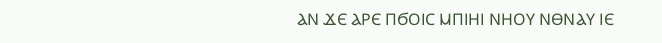ⲀⲚ ϪⲈ ⲀⲢⲈ ⲠϬⲞⲒⲤ ⲘⲠⲒⲎⲒ ⲚⲎⲞⲨ ⲚⲐⲚⲀⲨ ⲒⲈ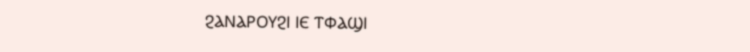ϨⲀⲚⲀⲢⲞⲨϨⲒ ⲒⲈ ⲦⲪⲀϢⲒ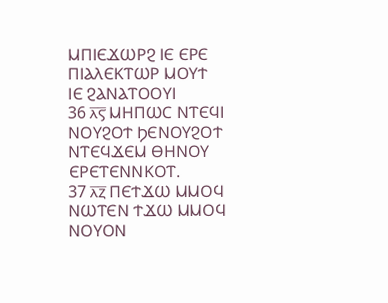ⲘⲠⲒⲈϪⲰⲢϨ ⲒⲈ ⲈⲢⲈ ⲠⲒⲀⲖⲈⲔⲦⲰⲢ ⲘⲞⲨϮ ⲒⲈ ϨⲀⲚⲀⲦⲞⲞⲨⲒ
36 ⲗ̅ⲋ̅ ⲘⲎⲠⲰⲤ ⲚⲦⲈϤⲒ ⲚⲞⲨϨⲞϮ ϦⲈⲚⲞⲨϨⲞϮ ⲚⲦⲈϤϪⲈⲘ ⲐⲎⲚⲞⲨ ⲈⲢⲈⲦⲈⲚⲚⲔⲞⲦ.
37 ⲗ̅ⲍ̅ ⲠⲈϮϪⲰ ⲘⲘⲞϤ ⲚⲰⲦⲈⲚ ϮϪⲰ ⲘⲘⲞϤ ⲚⲞⲨⲞⲚ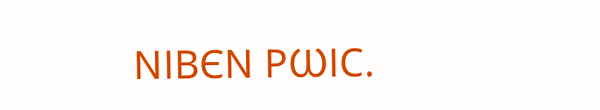ⲚⲒⲂⲈⲚ ⲢⲰⲒⲤ.